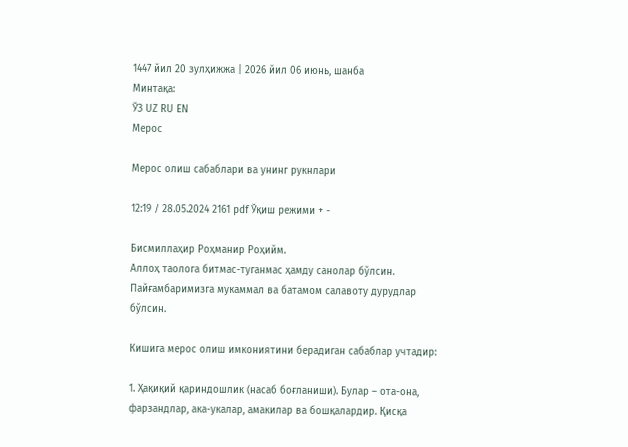1447 йил 20 зулҳижжа | 2026 йил 06 июнь, шанба
Минтақа:
ЎЗ UZ RU EN
Мерос

Мерос олиш сабаблари ва унинг рукнлари

12:19 / 28.05.2024 2161 pdf Ўқиш режими + -

Бисмиллаҳир Роҳманир Роҳийм.
Аллоҳ таолога битмас-туганмас ҳамду санолар бўлсин.
Пайғамбаримизга мукаммал ва батамом салавоту дурудлар бўлсин.

Кишига мерос олиш имкониятини берадиган сабаблар учтадир:

1. Ҳақиқий қариндошлик (насаб боғланиши). Булар – ота-она, фарзандлар, ака-укалар, амакилар ва бошқалардир. Қисқа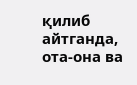қилиб айтганда, ота-она ва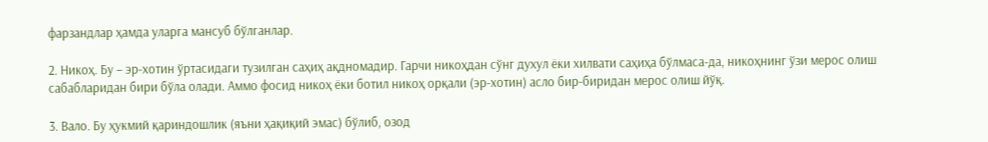фарзандлар ҳамда уларга мансуб бўлганлар.

2. Никоҳ. Бу – эр-хотин ўртасидаги тузилган саҳиҳ ақдномадир. Гарчи никоҳдан сўнг духул ёки хилвати саҳиҳа бўлмаса-да, никоҳнинг ўзи мерос олиш сабабларидан бири бўла олади. Аммо фосид никоҳ ёки ботил никоҳ орқали (эр-хотин) асло бир-биридан мерос олиш йўқ.

3. Вало. Бу ҳукмий қариндошлик (яъни ҳақиқий эмас) бўлиб, озод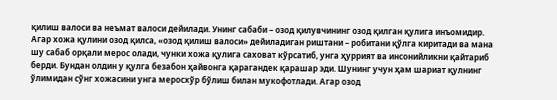қилиш валоси ва неъмат валоси дейилади. Унинг сабаби – озод қилувчининг озод қилган қулига инъомидир. Агар хожа қулини озод қилса, «озод қилиш валоси» дейиладиган риштани – робитани қўлга киритади ва мана шу сабаб орқали мерос олади, чунки хожа қулига саховат кўрсатиб, унга ҳуррият ва инсонийликни қайтариб берди. Бундан олдин у қулга безабон ҳайвонга қарагандек қарашар эди. Шунинг учун ҳам шариат қулнинг ўлимидан сўнг хожасини унга меросхўр бўлиш билан мукофотлади. Агар озод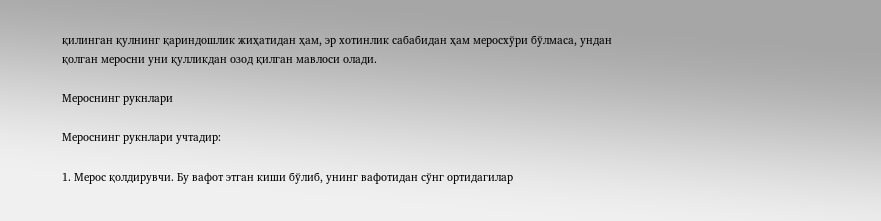қилинган қулнинг қариндошлик жиҳатидан ҳам, эр хотинлик сабабидан ҳам меросхўри бўлмаса, ундан қолган меросни уни қулликдан озод қилган мавлоси олади.

Мероснинг рукнлари

Мероснинг рукнлари учтадир:

1. Мерос қолдирувчи. Бу вафот этган киши бўлиб, унинг вафотидан сўнг ортидагилар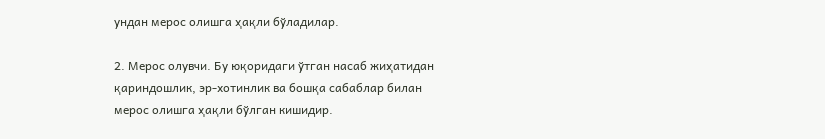ундан мерос олишга ҳақли бўладилар.

2. Мерос олувчи. Бу юқоридаги ўтган насаб жиҳатидан қариндошлик, эр-хотинлик ва бошқа сабаблар билан мерос олишга ҳақли бўлган кишидир.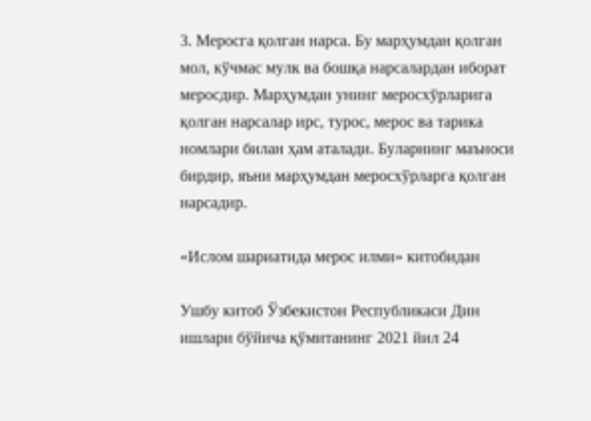3. Меросга қолган нарса. Бу марҳумдан қолган мол, кўчмас мулк ва бошқа нарсалардан иборат меросдир. Марҳумдан унинг меросхўрларига қолган нарсалар ирс, турос, мерос ва тарика номлари билан ҳам аталади. Буларнинг маъноси бирдир, яъни марҳумдан меросхўрларга қолган нарсадир.

«Ислом шариатида мерос илми» китобидан

Ушбу китоб Ўзбекистон Республикаси Дин ишлари бўйича қўмитанинг 2021 йил 24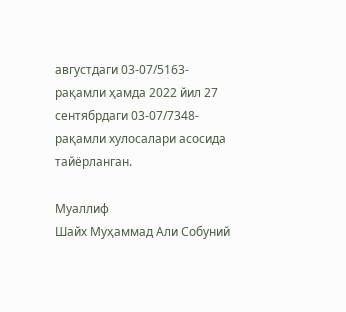августдаги 03-07/5163-рақамли ҳамда 2022 йил 27 сентябрдаги 03-07/7348-рақамли хулосалари асосида тайёрланган.

Муаллиф
Шайх Муҳаммад Али Собуний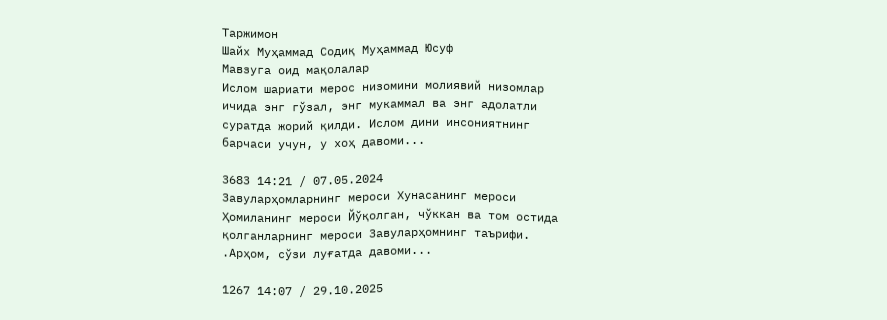Таржимон
Шайх Муҳаммад Содиқ Муҳаммад Юсуф
Мавзуга оид мақолалар
Ислом шариати мерос низомини молиявий низомлар ичида энг гўзал, энг мукаммал ва энг адолатли суратда жорий қилди. Ислом дини инсониятнинг барчаси учун, у хоҳ давоми...

3683 14:21 / 07.05.2024
Завуларҳомларнинг мероси Хунасанинг мероси Ҳомиланинг мероси Йўқолган, чўккан ва том остида қолганларнинг мероси Завуларҳомнинг таърифи. .Арҳом, сўзи луғатда давоми...

1267 14:07 / 29.10.2025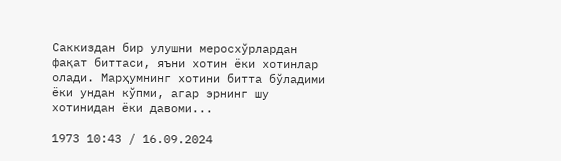Саккиздан бир улушни меросхўрлардан фақат биттаси, яъни хотин ёки хотинлар олади. Марҳумнинг хотини битта бўладими ёки ундан кўпми, агар эрнинг шу хотинидан ёки давоми...

1973 10:43 / 16.09.2024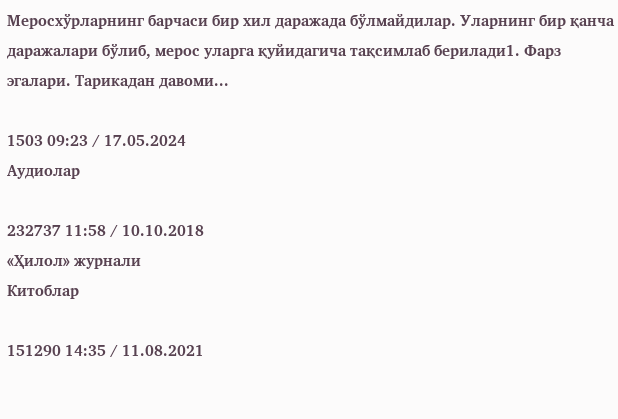Меросхўрларнинг барчаси бир хил даражада бўлмайдилар. Уларнинг бир қанча даражалари бўлиб, мерос уларга қуйидагича тақсимлаб берилади1. Фарз эгалари. Тарикадан давоми...

1503 09:23 / 17.05.2024
Аудиолар

232737 11:58 / 10.10.2018
«Ҳилол» журнали
Китоблар

151290 14:35 / 11.08.2021